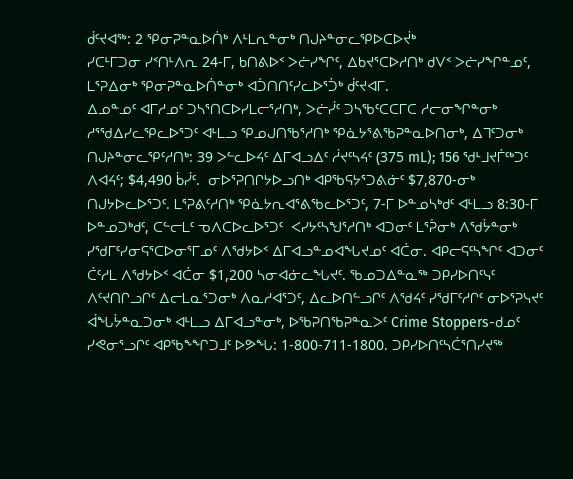ᑰᑦᔪᐊᖅ: 2 ᕿᓂᕈᓐᓇᐅᑏᒃ ᐱᒻᒪᕆᓐᓂᒃ ᑎᒍᔨᓐᓂᓚᕿᐅᑕᐅᔫᒃ
ᓯᑕᒻᒥᑐᓂ ᓯᑉᑎᒻᐱᕆ 24-ᒥ, ᑲᑎᕕᐅᑉ ᐳᓖᓯᖏᑦ, ᐃᑲᔪᕐᑕᐅᓱᑎᒃ ᑯᐯᑉ ᐳᓖᓯᖏᓐᓄᑦ, ᒪᕐᕈᐃᓂᒃ ᕿᓂᕈᓐᓇᐅᑏᓐᓂᒃ ᐊᑑᑎᑎᑦᓯᓚᐅᕐᑑᒃ ᑰᑦᔪᐊᒥ.
ᐃᓄᓐᓄᑦ ᐊᒥᓱᓄᑦ ᑐᓴᕐᑎᑕᐅᓯᒪᓕᕐᓱᑎᒃ, ᐳᓖᓰᑦ ᑐᓴᖃᑦᑕᑕᒥᑕ ᓱᓕᓂᖏᓐᓂᒃ ᓱᕐᖁᐃᓯᓚᕿᓚᐅᕐᑐᑦ ᐊᒻᒪᓗ ᕿᓄᒍᑎᖃᕐᓱᑎᒃ ᕿᓈᔭᕐᕕᖃᕈᓐᓇᐅᑎᓂᒃ, ᐃᒣᑦᑐᓂᒃ ᑎᒍᔨᓐᓂᓚᕿᑦᓱᑎᒃ: 39 ᐳᓪᓚᐅᔦᑦ ᐃᒥᐊᓗᐃᑦ ᓲᔪᑦᓴᔦᑦ (375 mL); 156 ᖁᒻᒧᔪᒦᑦᒃᑐᑦ ᐱᐊᔦᑦ; $4,490 ᑳᓰᑦ.  ᓂᐅᕐᕈᑎᒋᔭᐅᓗᑎᒃ ᐊᑭᖃᕋᔭᕐᑐᕕᓃᑦ $7,870-ᓂᒃ ᑎᒍᔭᐅᓚᐅᕐᑐᑦ. ᒪᕐᕈᕕᑦᓱᑎᒃ ᕿᓈᔭᕆᐊᕐᕕᖃᓚᐅᕐᑐᑦ, 7-ᒥ ᐅᓐᓄᓴᒃᑯᑦ ᐊᒻᒪᓗ 8:30-ᒥ ᐅᓐᓄᑐᒃᑯᑦ, ᑕᓪᓕᒪᑦ ᓀᐱᑕᐅᓚᐅᕐᑐᑦ  ᐸᓯᔭᑦᓴᖑᕐᓱᑎᒃ ᐊᑐᓂᑦ ᒪᕐᕉᓂᒃ ᐱᖁᔮᓐᓂᒃ ᓯᖁᒥᑦᓯᓂᕋᕐᑕᐅᓂᕐᒥᓄᑦ ᐱᖁᔭᐅᑉ ᐃᒥᐊᓗᓐᓄᐊᖓᔪᓄᑦ ᐊᑖᓂ. ᐊᑭᓕᕋᑦᓴᖏᑦ ᐊᑐᓂᑦ ᑖᑦᓱᒪ ᐱᖁᔭᐅᑉ ᐊᑖᓂ $1,200 ᓴᓂᐊᓃᓚᖓᔪᑦ. ᖃᓄᑐᐃᓐᓇᖅ ᑐᑭᓯᐅᑎᑦᓭᑦ ᐱᑦᔪᑎᒋᓗᒋᑦ ᐃᓕᒪᓇᕐᑐᓂᒃ ᐱᓇᓱᐊᕐᑐᑦ, ᐃᓚᐅᑎᓪᓗᒋᑦ ᐱᖁᔦᑦ ᓯᖁᒥᑦᓱᒋᑦ ᓂᐅᕐᕈᓭᔪᑦ ᐋᖓᔮᓐᓇᑐᓂᒃ ᐊᒻᒪᓗ ᐃᒥᐊᓗᓐᓂᒃ, ᐅᖃᕈᑎᖃᕈᓐᓇᐳᑦ Crime Stoppers-ᑯᓄᑦ ᓯᕙᓂᕐᓗᒋᑦ ᐊᑭᖃᖕᖏᑐᒧᑦ ᐅᕗᖓ: 1-800-711-1800. ᑐᑭᓯᐅᑎᑦᓴᑖᕐᑎᓯᔪᖅ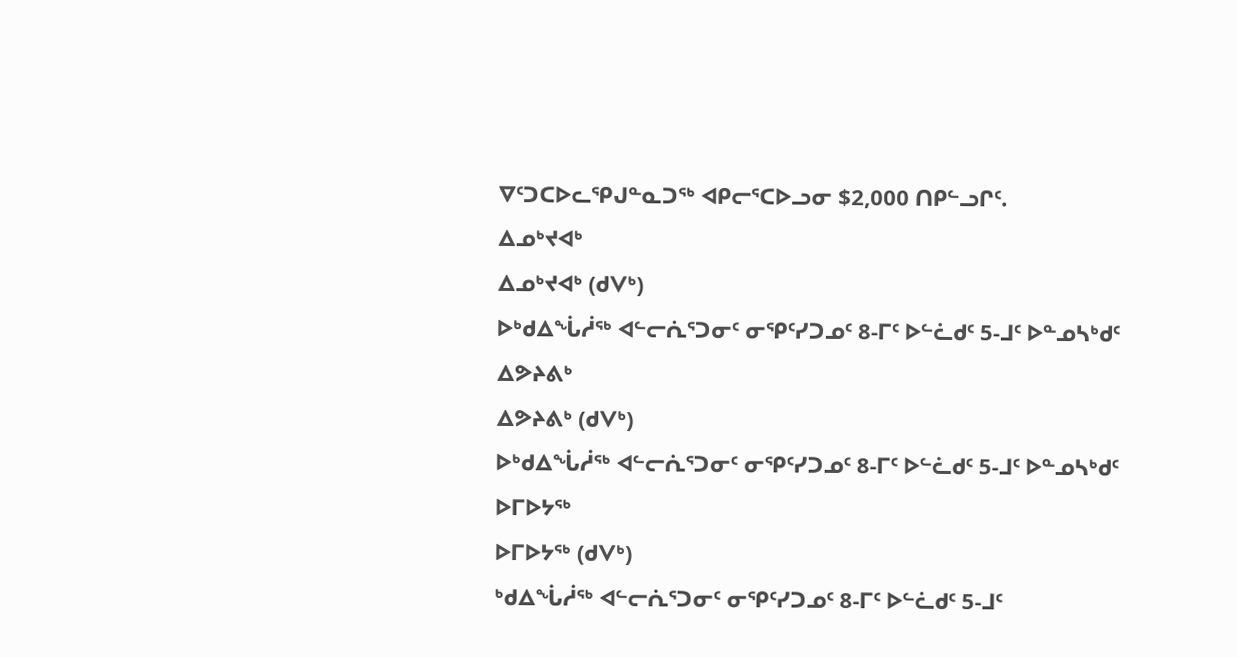ᐁᑦᑐᑕᐅᓚᕿᒍᓐᓇᑐᖅ ᐊᑭᓕᕐᑕᐅᓗᓂ $2,000 ᑎᑭᓪᓗᒋᑦ.
ᐃᓄᒃᔪᐊᒃ
ᐃᓄᒃᔪᐊᒃ (ᑯᐯᒃ)
ᐅᒃᑯᐃᖔᓲᖅ ᐊᓪᓕᕇᕐᑐᓂᑦ ᓂᕿᑦᓯᑐᓄᑦ 8-ᒥᑦ ᐅᓪᓛᑯᑦ 5-ᒧᑦ ᐅᓐᓄᓴᒃᑯᑦ
ᐃᕗᔨᕕᒃ
ᐃᕗᔨᕕᒃ (ᑯᐯᒃ)
ᐅᒃᑯᐃᖔᓲᖅ ᐊᓪᓕᕇᕐᑐᓂᑦ ᓂᕿᑦᓯᑐᓄᑦ 8-ᒥᑦ ᐅᓪᓛᑯᑦ 5-ᒧᑦ ᐅᓐᓄᓴᒃᑯᑦ
ᐅᒥᐅᔭᖅ
ᐅᒥᐅᔭᖅ (ᑯᐯᒃ)
ᒃᑯᐃᖔᓲᖅ ᐊᓪᓕᕇᕐᑐᓂᑦ ᓂᕿᑦᓯᑐᓄᑦ 8-ᒥᑦ ᐅᓪᓛᑯᑦ 5-ᒧᑦ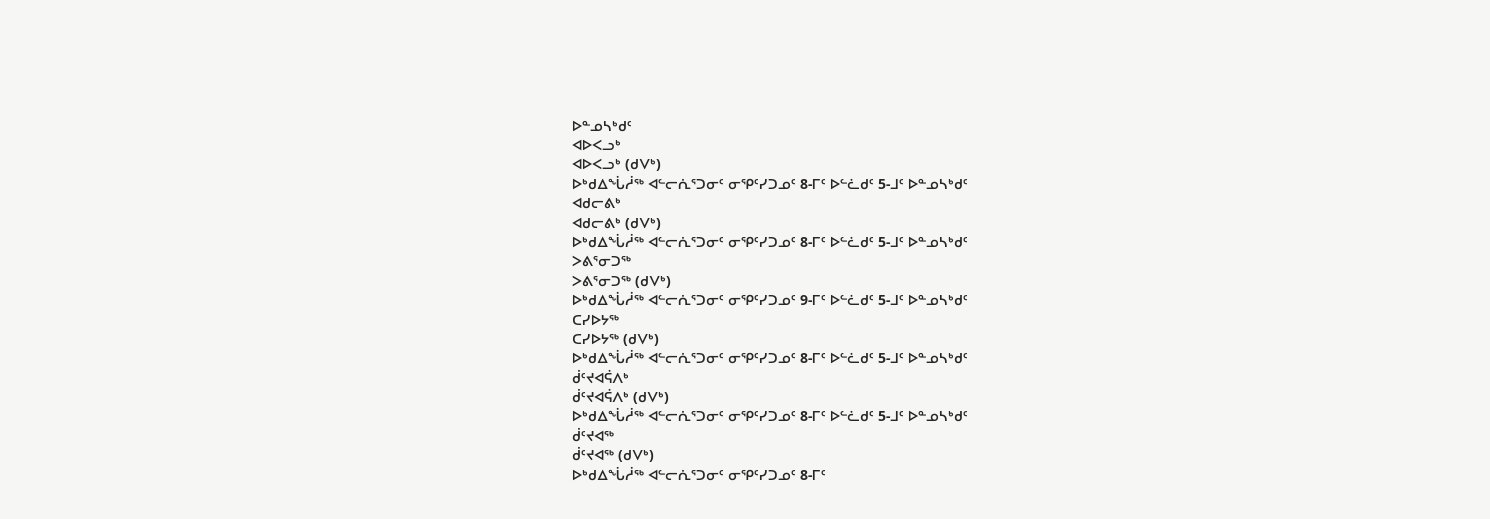ᐅᓐᓄᓴᒃᑯᑦ
ᐊᐅᐸᓗᒃ
ᐊᐅᐸᓗᒃ (ᑯᐯᒃ)
ᐅᒃᑯᐃᖔᓲᖅ ᐊᓪᓕᕇᕐᑐᓂᑦ ᓂᕿᑦᓯᑐᓄᑦ 8-ᒥᑦ ᐅᓪᓛᑯᑦ 5-ᒧᑦ ᐅᓐᓄᓴᒃᑯᑦ
ᐊᑯᓕᕕᒃ
ᐊᑯᓕᕕᒃ (ᑯᐯᒃ)
ᐅᒃᑯᐃᖔᓲᖅ ᐊᓪᓕᕇᕐᑐᓂᑦ ᓂᕿᑦᓯᑐᓄᑦ 8-ᒥᑦ ᐅᓪᓛᑯᑦ 5-ᒧᑦ ᐅᓐᓄᓴᒃᑯᑦ
ᐳᕕᕐᓂᑐᖅ
ᐳᕕᕐᓂᑐᖅ (ᑯᐯᒃ)
ᐅᒃᑯᐃᖔᓲᖅ ᐊᓪᓕᕇᕐᑐᓂᑦ ᓂᕿᑦᓯᑐᓄᑦ 9-ᒥᑦ ᐅᓪᓛᑯᑦ 5-ᒧᑦ ᐅᓐᓄᓴᒃᑯᑦ
ᑕᓯᐅᔭᖅ
ᑕᓯᐅᔭᖅ (ᑯᐯᒃ)
ᐅᒃᑯᐃᖔᓲᖅ ᐊᓪᓕᕇᕐᑐᓂᑦ ᓂᕿᑦᓯᑐᓄᑦ 8-ᒥᑦ ᐅᓪᓛᑯᑦ 5-ᒧᑦ ᐅᓐᓄᓴᒃᑯᑦ
ᑰᑦᔪᐊᕌᐱᒃ
ᑰᑦᔪᐊᕌᐱᒃ (ᑯᐯᒃ)
ᐅᒃᑯᐃᖔᓲᖅ ᐊᓪᓕᕇᕐᑐᓂᑦ ᓂᕿᑦᓯᑐᓄᑦ 8-ᒥᑦ ᐅᓪᓛᑯᑦ 5-ᒧᑦ ᐅᓐᓄᓴᒃᑯᑦ
ᑰᑦᔪᐊᖅ
ᑰᑦᔪᐊᖅ (ᑯᐯᒃ)
ᐅᒃᑯᐃᖔᓲᖅ ᐊᓪᓕᕇᕐᑐᓂᑦ ᓂᕿᑦᓯᑐᓄᑦ 8-ᒥᑦ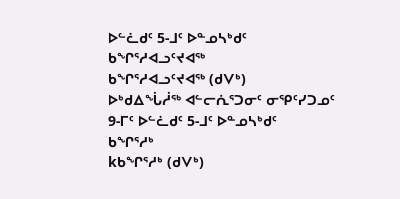ᐅᓪᓛᑯᑦ 5-ᒧᑦ ᐅᓐᓄᓴᒃᑯᑦ
ᑲᖏᕐᓱᐊᓗᑦᔪᐊᖅ
ᑲᖏᕐᓱᐊᓗᑦᔪᐊᖅ (ᑯᐯᒃ)
ᐅᒃᑯᐃᖔᓲᖅ ᐊᓪᓕᕇᕐᑐᓂᑦ ᓂᕿᑦᓯᑐᓄᑦ 9-ᒥᑦ ᐅᓪᓛᑯᑦ 5-ᒧᑦ ᐅᓐᓄᓴᒃᑯᑦ
ᑲᖏᕐᓱᒃ
kᑲᖏᕐᓱᒃ (ᑯᐯᒃ)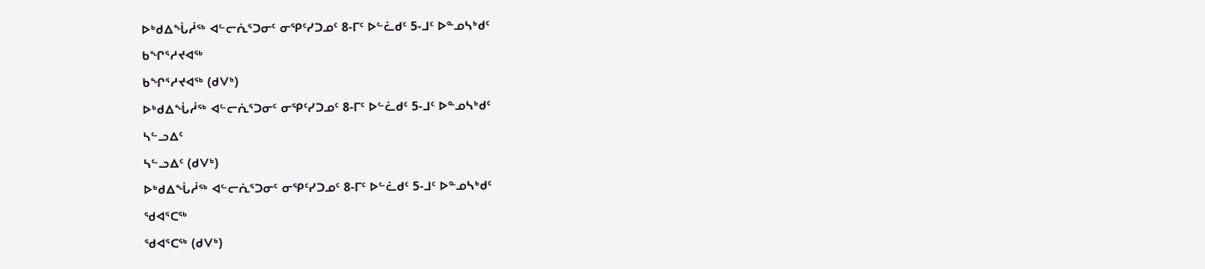ᐅᒃᑯᐃᖔᓲᖅ ᐊᓪᓕᕇᕐᑐᓂᑦ ᓂᕿᑦᓯᑐᓄᑦ 8-ᒥᑦ ᐅᓪᓛᑯᑦ 5-ᒧᑦ ᐅᓐᓄᓴᒃᑯᑦ
ᑲᖏᕐᓱᔪᐊᖅ
ᑲᖏᕐᓱᔪᐊᖅ (ᑯᐯᒃ)
ᐅᒃᑯᐃᖔᓲᖅ ᐊᓪᓕᕇᕐᑐᓂᑦ ᓂᕿᑦᓯᑐᓄᑦ 8-ᒥᑦ ᐅᓪᓛᑯᑦ 5-ᒧᑦ ᐅᓐᓄᓴᒃᑯᑦ
ᓴᓪᓗᐃᑦ
ᓴᓪᓗᐃᑦ (ᑯᐯᒃ)
ᐅᒃᑯᐃᖔᓲᖅ ᐊᓪᓕᕇᕐᑐᓂᑦ ᓂᕿᑦᓯᑐᓄᑦ 8-ᒥᑦ ᐅᓪᓛᑯᑦ 5-ᒧᑦ ᐅᓐᓄᓴᒃᑯᑦ
ᖁᐊᕐᑕᖅ
ᖁᐊᕐᑕᖅ (ᑯᐯᒃ)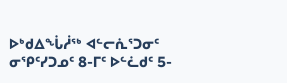ᐅᒃᑯᐃᖔᓲᖅ ᐊᓪᓕᕇᕐᑐᓂᑦ ᓂᕿᑦᓯᑐᓄᑦ 8-ᒥᑦ ᐅᓪᓛᑯᑦ 5-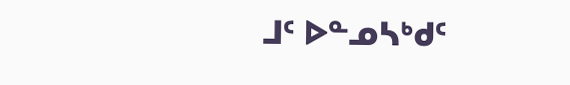ᒧᑦ ᐅᓐᓄᓴᒃᑯᑦ